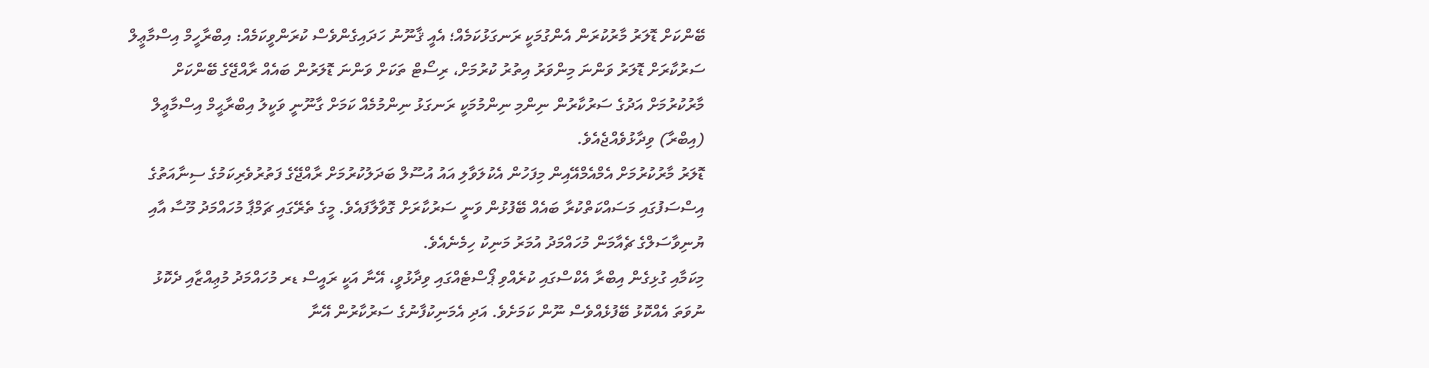ބޭންކަށް ޑޮލަރު މާރުކުރަން އެންގުމަކީ ރަނގަޅުކަމެއް؛ އެއީ ޤާނޫނު ހަދައިގެންވެސް ކުރަންވީކަމެއް: އިބްރާހީމް އިސްމާޢީލް
ސަރުކާރަށް ޑޮލަރު ވަންނަ މިންވަރު އިތުރު ކުރުމަށް، ރިސޯޓް ތަކަށް ވަންނަ ޑޮލަރުން ބައެއް ރާއްޖޭގެ ބޭންކަށް މާރުކުރުމަށް އަދުގެ ސަރުކާރުން ނިންމި ނިންމުމަކީ ރަނގަޅު ނިންމުމެއް ކަމަށް ގާނޫނީ ވަކީލު އިބްރާޙީމް އިސްމާޢީލް (އިބްރާ) ވިދާޅުވެއްޖެއެވެ.
ޑޮލަރު މާރުކުރުމަށް އެމްއެމްއޭއިން މިފަހުން އެކުލަވާލި އައު އުސޫލް ބަދަލުކުރުމަށް ރާއްޖޭގެ ފަތުރުވެރިކަމުގެ ސިނާއަތުގެ އިސްސަފުގައި މަސައްކަތްކުރާ ބައެއް ބޭފުޅުން ވަނީ ސަރުކާރަށް ގޮވާލާފައެވެ. މީގެ ތެރޭގައި ޗަމްޕާ މުހައްމަދު މޫސާ އާއި ޔުނިވާސަލްގެ ޗެއާމަން މުހައްމަދު އުމަރު މަނިކު ހިމެނެއެވެ.
މިކަމާއި ގުޅިގެން އިބްރާ އެކްސްގައި ކުރެއްވި ޕޯސްޓެއްގައި ވިދާޅުވީ، އޭނާ އަކީ ރައީސް ޑރ މުހައްމަދު މުޢިއްޒާއި ދެކޮޅު ނުވަތަ އެއްކޮޅު ބޭފުޅެއްވެސް ނޫން ކަމަށެވެ. އަދި އެމަނިކުފާނުގެ ސަރުކާރުން އޭނާ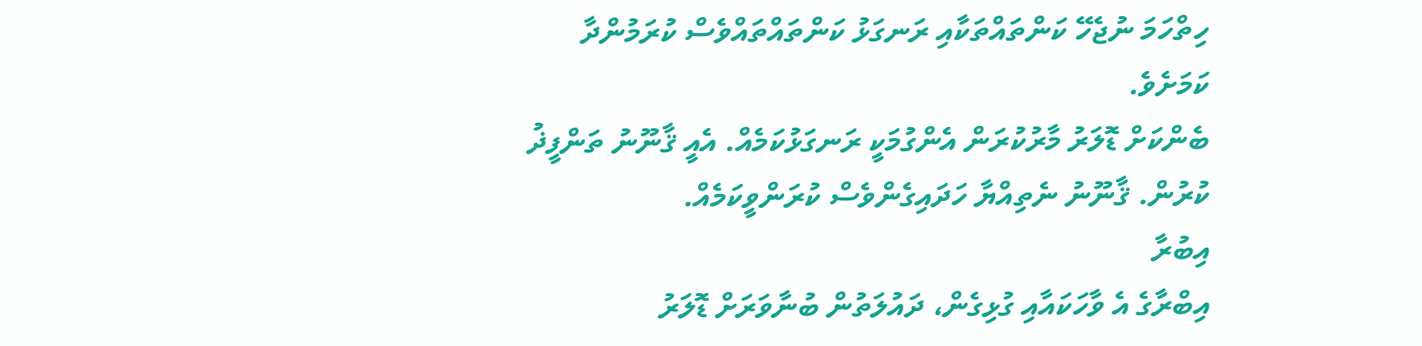ހިތްހަމަ ނުޖެހޭ ކަންތައްތަކާއި ރަނގަޅު ކަންތައްތައްވެސް ކުރަމުންދާ ކަމަށެވެ.
ބެންކަށް ޑޮލަރު މާރުކުރަން އެންގުމަކީ ރަނގަޅުކަމެއް. އެއީ ޤާނޫނު ތަންފީޛު ކުރުން. ޤާނޫނު ނެތިއްޔާ ހަދައިގެންވެސް ކުރަންވީކަމެއް.
އިބުރާ
އިބްރާގެ އެ ވާހަކައާއި ގުޅިގެން، ދައުލަތުން ބުނާވަރަށް ޑޮލަރު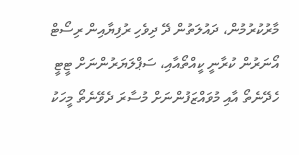މާރުކުރުމުން، ދައުލަތުން ދޭ ދިވެހި ރުފިޔާއިން ރިސޯޓް އޯނަރުން ކުރާނީ ކީއްތޯއާއި، ސަޕްލަޔަރުންނަށް ޓީޓީ ހެދޭނެތޯ އާއި މުވައްޒަފުންނަށް މުސާރަ ދެވޭނެތޯ މީހަކު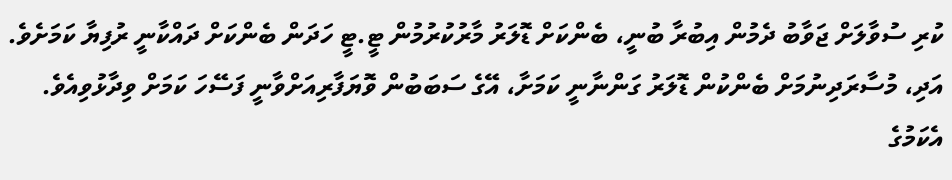ކުރި ސުވާލަށް ޖަވާބު ދެމުން އިބުރާ ބުނީ، ބެންކަށް ޑޮލަރު މާރުކުރުމުން ޓީ.ޓީ ހަދަން ބެންކަށް ދައްކާނީ ރުފިޔާ ކަމަށެވެ.
އަދި، މުސާރަދިނުމަށް ބެންކުން ޑޮލަރު ގަންނާނީ ކަމަށާ، އޭގެ ސަބަބުން ވޮޔަފާރިއަށްވާނީ ފަސޭހަ ކަމަށް ވިދާޅުވިއެވެ. އެކަމުގެ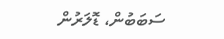ސަބަބުން، ޑޮލަރުން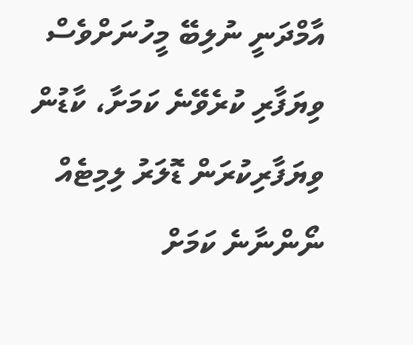އާމްދަނީ ނުލިބޭ މީހުނަށްވެސް ވިޔަފާރި ކުރެވޭނެ ކަމަށާ، ކާޑުން ވިޔަފާރިކުރަން ޑޮލަރު ލިމިޓެއް ނޯންނާނެ ކަމަށް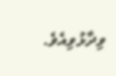ވިދާޅުވިއެވެ.